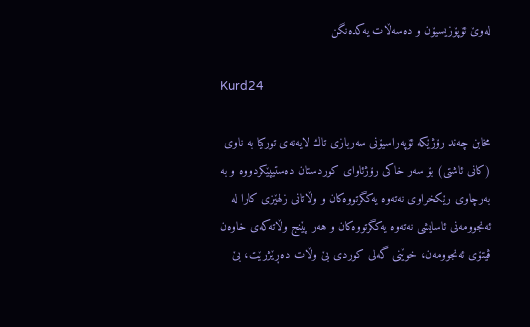لەوێ ئۆپۆزیسیۆن و دەسەڵات یەكدەنگن

Kurd24

مخابن چه‌ند رۆژێكه‌ ئۆپه‌راسیۆنی سه‌ربازی تاك لایه‌نه‌ی توركیا به‌ ناوی (كانی ئاشتی) بۆ سه‌ر خاكی رۆژئاوای كوردستان ده‌ستیپێكردووه‌ و به‌ به‌رچاوی رێكخراوی نه‌ته‌وه‌ یه‌كگرتووه‌كان و وڵاتانی زلهێزی كارا له‌ ئه‌نجوومه‌نی ئاسایشی نه‌ته‌وه‌ یه‌كگرتووه‌كان و هه‌ر پێنج وڵاته‌كه‌ی خاوه‌ن ڤیتۆی ئه‌نجوومه‌ن، خوێنی گه‌لی كوردی بێ وڵات ده‌ڕێژرێت، بێ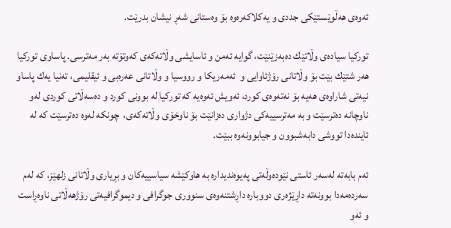ئه‌وه‌ی هه‌ڵوێستێكی جددی و یه‌كلاكه‌ره‌وه‌ بۆ وه‌ستانی شه‌ڕ نیشان بدرێت.

توركیا سیاده‌ی وڵاتێك ده‌به‌زێنێت، گوایه‌ ئه‌من و ئاسایشی وڵاته‌كه‌ی كه‌وتۆته‌ به‌ر مه‌ترسی. پاساوی توركیا هه‌ر شتێك بێت بۆ وڵاتانی رۆژئاوایی و  ئه‌مه‌ریكا و رووسیا و وڵاتانی عه‌ره‌بی و ئیقلیمی، ته‌نیا یه‌ك پاساو نیه‌تی شاراوه‌ی هه‌یه‌ بۆ نه‌ته‌وه‌ی كورد، ئه‌ویش ئه‌وه‌یه‌ كه‌ توركیا له‌ بوونی كورد و ده‌سه‌ڵاتی كوردی له‌و ناوچانه‌ ده‌ترسێت و به‌ مه‌ترسییه‌كی دژواری ده‌زانێت بۆ ناوخۆی وڵاته‌كه‌ی،  چونكه‌ له‌وه‌ ده‌ترسێت كه‌ له‌ ئاینده‌دا تووشی دابه‌شبوون و جیابوونه‌وه‌ ببێت.

ئه‌م بابه‌ته‌ له‌سه‌ر ئاستی نێوده‌وڵه‌تی په‌یوه‌ندیداره‌ به‌ هاوكێشه‌ سیاسییه‌كان و بڕیاری وڵاتانی زلهێز، كه‌ له‌م سه‌رده‌مه‌دا بوونه‌ته‌ داڕێژه‌ری دووباره‌ داڕشتنه‌وه‌ی سنووری جوگرافی و دیموگرافیه‌تی رۆژهه‌ڵاتی ناوه‌ڕاست و ئه‌و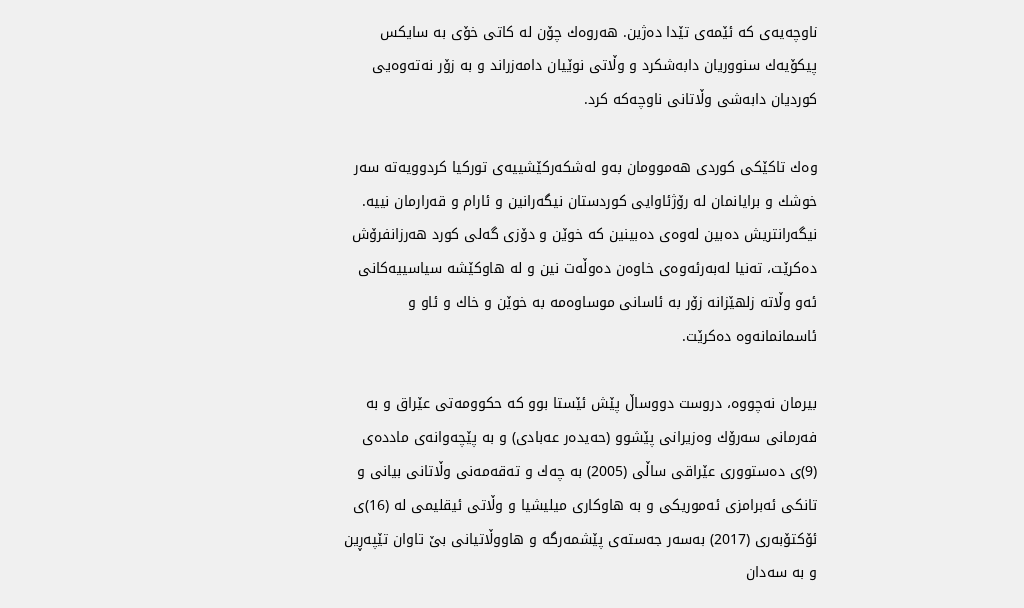ناوچه‌یه‌ی كه‌ ئێمه‌ی تێدا ده‌ژین. هه‌روه‌ك چۆن له‌ كاتی خۆی به‌ سایكس پیكۆیه‌ك سنووریان دابه‌شكرد و وڵاتی نوێیان دامه‌زراند و به‌ زۆر نه‌ته‌وه‌یی كوردیان دابه‌شی وڵاتانی ناوچه‌كه‌ كرد.

وه‌ك تاكێكی كوردی هه‌موومان به‌و له‌شكه‌ركێشییه‌ی توركیا كردوویه‌ته‌ سه‌ر خوشك و برایانمان له‌ رۆژئاوایی كوردستان نیگه‌رانین و ئارام و قه‌رارمان نییه‌. نیگه‌رانتریش ده‌بین له‌وه‌ی ده‌بینین كه‌ خوێن و دۆزی گه‌لی كورد هه‌رزانفرۆش ده‌كرێت، ته‌نیا له‌به‌رئه‌وه‌ی خاوه‌ن ده‌وڵه‌ت نین و له‌ هاوكێشه‌ سیاسییه‌كانی ئه‌و وڵاته‌ زلهێزانه‌ زۆر به‌ ئاسانی موساوه‌مه‌ به‌ خوێن و خاك و ئاو و ئاسمانمانه‌وه‌ ده‌كرێت.

بیرمان نه‌چووه‌، دروست دووساڵ پێش ئێستا بوو كه‌ حكوومه‌تی عێراق و به‌ فه‌رمانی سه‌رۆك وه‌زیرانی پێشوو (حه‌یده‌ر عه‌بادی) و به‌ پێچه‌وانه‌ی مادده‌ی (9)ی ده‌ستووری عێراقی ساڵی (2005) به‌ چه‌ك و ته‌قه‌مه‌نی وڵاتانی بیانی و تانكی ئه‌برامزی ئه‌موریكی و به‌ هاوكاری میلیشیا و وڵاتی ئیقلیمی له‌ (16)ی ئۆكتۆبه‌ری (2017) به‌سه‌ر جه‌سته‌ی پێشمه‌رگه‌ و هاووڵاتیانی بێ تاوان تێپه‌ڕین و به‌ سه‌دان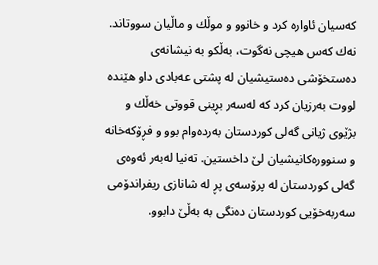كه‌سیان ئاواره‌ كرد و خانوو و موڵك و ماڵیان سووتاند. نه‌ك كه‌س هیچی نه‌گوت، به‌ڵكو به‌ نیشانه‌ی ده‌ستخۆشی ده‌ستیشیان له‌ پشتی عه‌بادی داو هێنده‌ لووت به‌رزیان كرد كه‌ له‌سه‌ر بڕینی قووتی خه‌ڵك و بژێوی ژیانی گه‌لی كوردستان به‌رده‌وام بوو و فڕۆكه‌خانه‌ و سنووره‌كانیشیان لێ داخستین. ته‌نیا له‌به‌ر ئه‌وه‌ی گه‌لی كوردستان له‌ پرۆسه‌ی پڕ له‌ شانازی ریفراندۆمی سه‌ربه‌خۆیی كوردستان ده‌نگی به‌ به‌ڵێ دابوو.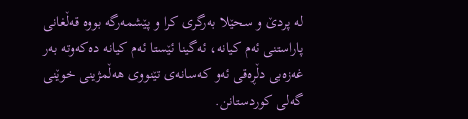له‌ پردێ و سحێلا به‌رگری كرا و پێشمه‌رگه‌ بووه‌ قه‌ڵغانی پاراستنی ئه‌م كیانه‌، ئه‌گینا ئێستا ئه‌م كیانه‌ ده‌كه‌وته‌ به‌ر غه‌زه‌بی دڵڕه‌قی ئه‌و كه‌سانه‌ی تێنووی هه‌ڵمژینی خوێنی گه‌لی كوردستانن.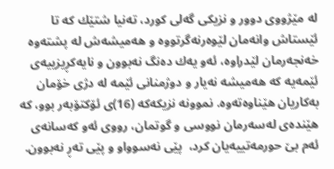له‌ مێژووی دوور و نزیكی گه‌لی كورد، ته‌نیا شتێك كه‌ تا ئێستاش وانه‌مان لێوه‌رنه‌گرتووه‌ و هه‌میشه‌ش له‌ پشته‌وه‌ خه‌نجه‌رمان لێدراوه‌، ئه‌و یه‌ك ده‌نگ نه‌بوون و نایه‌كڕیزییه‌ی ئێمه‌یه‌ كه‌ هه‌میشه‌ نه‌یار و دوژمنانی ئێمه‌ له‌ دژی خۆمان به‌كاریان هێناوه‌ته‌وه‌. نموونه‌ نزیكه‌كه‌ (16)ی ئۆكتۆبه‌ر بوو، كه‌ هێنده‌ی له‌سه‌رمان نووسی و گوتمان، رووی ئه‌و كه‌سانه‌ی ئه‌م بێ حورمه‌تییه‌یان كرد،  پێی نه‌سوواو و پێی ته‌ڕ نه‌بوون.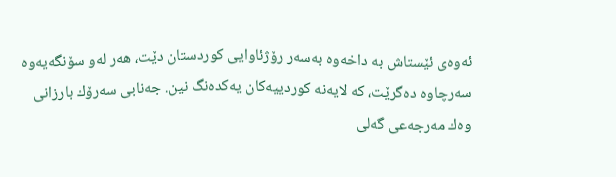ئه‌وه‌ی ئێستاش به‌ داخه‌وه‌ به‌سه‌ر رۆژئاوایی كوردستان دێت، هه‌ر له‌و سۆنگه‌یه‌وه‌ سه‌رچاوه‌ ده‌گرێت، كه‌ لایه‌نه‌ كوردییه‌كان یه‌كده‌نگ نین. جه‌نابی سه‌رۆك بارزانی وه‌ك مه‌رجه‌عی گه‌لی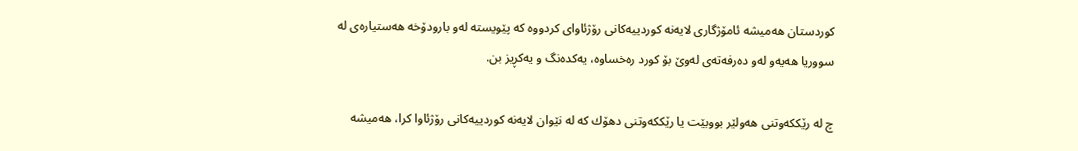كوردستان هه‌میشه‌ ئامۆژگاری لایه‌نه‌ كوردییه‌كانی رۆژئاوای كردووه‌ كه‌ پێویسته‌ له‌و بارودۆخه‌ هه‌ستیاره‌ی له‌ سووریا هه‌یه‌و له‌و ده‌رفه‌ته‌ی له‌وێ بۆ كورد ره‌خساوه‌، یه‌كده‌نگ و یه‌كڕیز بن.

چ له‌ رێككه‌وتنی هه‌ولێر بووبێت یا رێككه‌وتنی دهۆك كه‌ له‌ نێوان لایه‌نه‌ كوردییه‌كانی رۆژئاوا كرا، هه‌میشه‌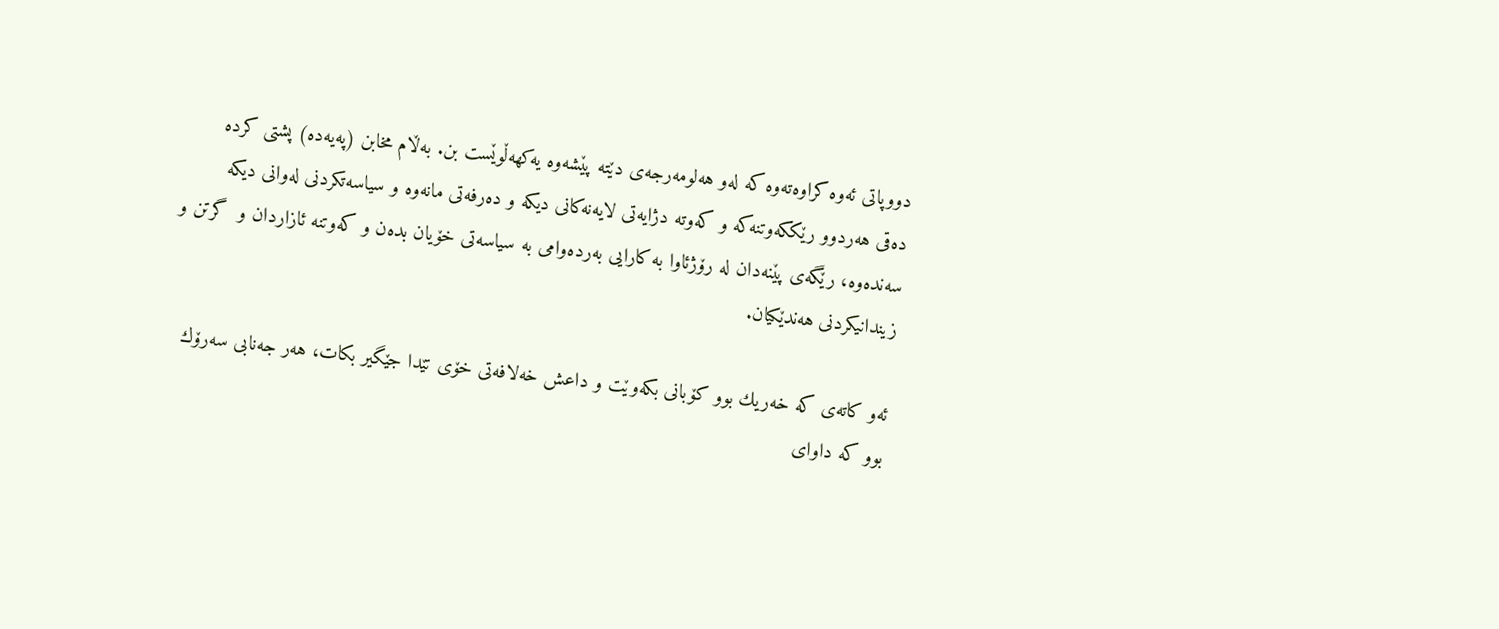دووپاتی ئه‌وه‌ كراوه‌ته‌وه‌ كه‌ له‌و هه‌لومه‌رجه‌ی دێته‌ پێشه‌وه‌ یه‌كهه‌ڵوێست بن. به‌ڵام مخابن (په‌یه‌ده‌) پشتی كرده‌ ده‌قی هه‌ردوو رێككه‌وتنه‌كه‌ و كه‌وته‌ دژایه‌تی لایه‌نه‌كانی دیكه‌ و ده‌رفه‌تی مانه‌وه‌ و سیاسه‌تكردنی له‌وانی دیكه‌ سه‌نده‌وه‌، رێگه‌ی پێنه‌دان له‌ رۆژئاوا به‌ كارایی به‌رده‌وامی به‌ سیاسه‌تی خۆیان بده‌ن و كه‌وتنه‌ ئازاردان و  گرتن و زیندانیكردنی هه‌ندێكیان.

ئه‌و كاته‌ی كه‌ خه‌ریك بوو كۆبانی بكه‌وێت و داعش خه‌لافه‌تی خۆی تێدا جێگیر بكات، هه‌ر جه‌نابی سه‌رۆك بوو كه‌ داوای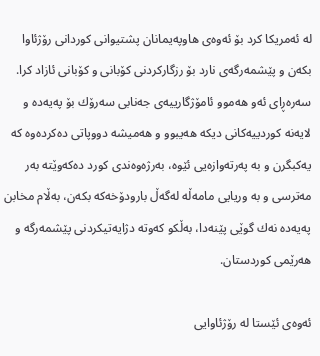له‌ ئه‌مریكا كرد بۆ ئه‌وه‌ی هاوپه‌یمانان پشتیوانی كوردانی رۆژئاوا بكه‌ن و پێشمه‌رگه‌ی نارد بۆ رزگاركردنی كۆبانی و كۆبانی ئازاد كرا. سه‌ره‌ڕای ئه‌و هه‌موو ئامۆژگارییه‌ی جه‌نابی سه‌رۆك بۆ په‌یه‌ده‌ و لایه‌نه‌ كوردییه‌كانی دیكه‌ هه‌یبوو و هه‌میشه‌ دووپاتی ده‌كرده‌وه‌ كه‌ یه‌كبگرن و به‌ په‌رته‌وازه‌یی ئێوه‌، به‌رژه‌وه‌ندی كورد ده‌كه‌وێته‌ به‌ر مه‌ترسی و به‌ وریایی مامه‌ڵه‌ له‌گه‌ڵ بارودۆخه‌كه‌ بكه‌ن، به‌ڵام مخابن په‌یه‌ده‌ نه‌ك گوێی پێنه‌دا، به‌ڵكو كه‌وته‌ دژایه‌تیكردنی پێشمه‌رگه‌ و هه‌رێمی كوردستان.

ئه‌وه‌ی ئێستا له‌ رۆژئاوایی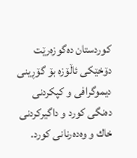كوردستان ده‌گوزه‌رێت دۆخێكی ئاڵۆزه‌ بۆ گۆڕینی دیموگرافی و كپكردنی ده‌نگی كورد و داگیركردنی خاك و وه‌ده‌رنانی كورد.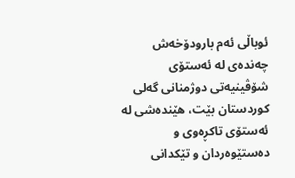ئوباڵی ئه‌م بارودۆخه‌ش چه‌نده‌ی له‌ ئه‌ستۆی شۆڤینیه‌تی دوژمنانی گه‌لی كوردستان بێت، هێنده‌شی له‌ ئه‌ستۆی تاكڕه‌وی و ده‌ستێوه‌ردان و تێكدانی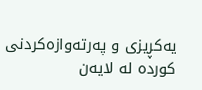یه‌كڕیزی و په‌رته‌وازه‌كردنی كورده‌ له‌ لایه‌ن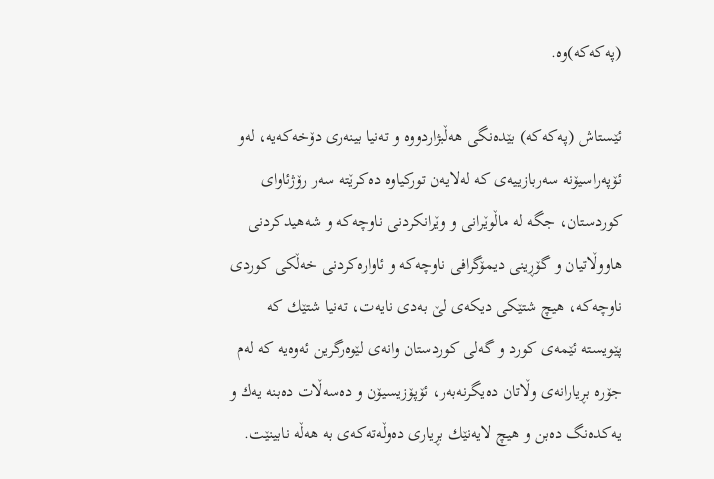(په‌كه‌كه‌)وه‌.

ئێستاش (په‌كه‌كه‌) بێده‌نگی هه‌ڵبژاردووه ‌و ته‌نیا بینه‌ری دۆخه‌كه‌یه‌، له‌و ئۆپه‌راسیۆنه‌ سه‌ربازییه‌ی كه‌ له‌لایه‌ن توركیاوه‌ ده‌كرێته‌ سه‌ر رۆژئاوای كوردستان، جگه‌ له‌ ماڵوێرانی و وێرانكردنی ناوچه‌كه‌ و شه‌هیدكردنی هاووڵاتیان و گۆڕینی دیمۆگرافی ناوچه‌كه‌ و ئاواره‌كردنی خه‌ڵكی كوردی ناوچه‌كه‌، هیچ شتێكی دیكه‌ی لێ به‌دی نایه‌ت، ته‌نیا شتێك كه‌ پێویسته‌ ئێمه‌ی كورد و گه‌لی كوردستان وانه‌ی لێوه‌رگرین ئه‌وه‌یه‌ كه‌ له‌م جۆره‌ بڕیارانه‌ی وڵاتان ده‌یگرنه‌به‌ر، ئۆپۆزیسیۆن و ده‌سه‌ڵات ده‌بنه‌ یه‌ك و یه‌كده‌نگ ده‌بن و هیچ لایه‌نێك بڕیاری ده‌وڵه‌ته‌كه‌ی به‌ هه‌ڵه‌ نابینێت.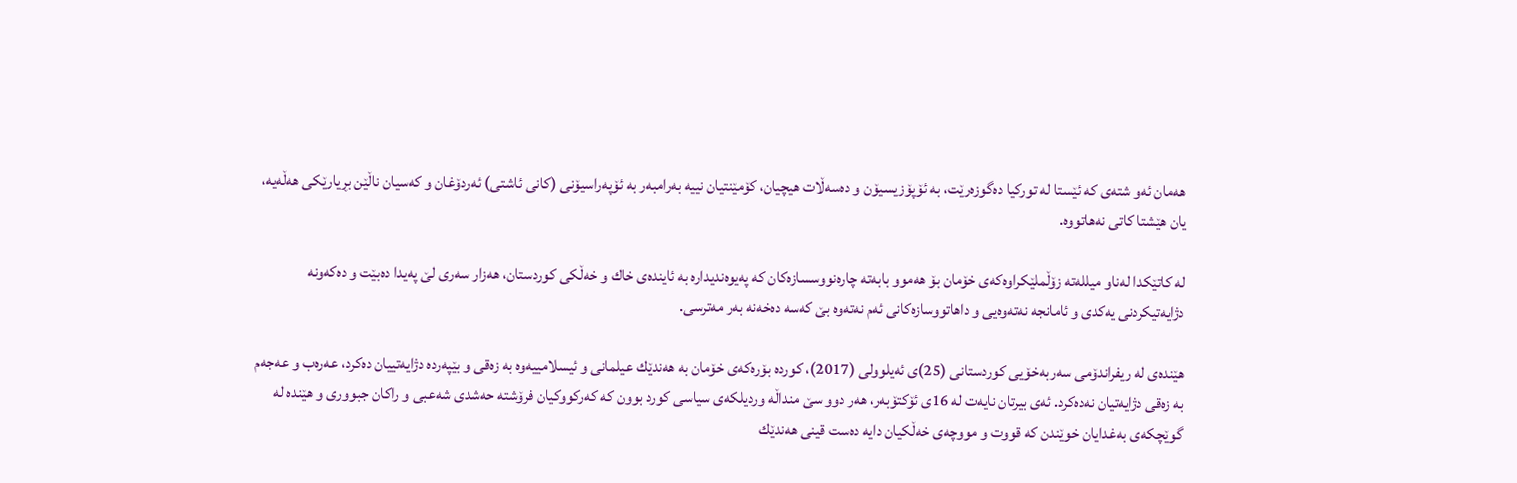هه‌مان ئه‌و شته‌ی كه‌ ئێستا له‌ توركیا ده‌گوزه‌رێت، به‌ ئۆپۆزیسیۆن و ده‌سه‌ڵات هیچیان، كۆمێنتیان نییه‌ به‌رامبه‌ر به‌ ئۆپه‌راسیۆنی (كانی ئاشتی) ئه‌ردۆغان و كه‌سیان ناڵێن بڕیارێكی هه‌ڵه‌یه‌، یان هێشتا كاتی نه‌هاتووه‌.

له‌ كاتێكدا له‌ناو میلله‌ته‌ زۆڵملێكراوه‌كه‌ی خۆمان بۆ هه‌موو بابه‌ته‌ چاره‌نووسسازه‌كان كه‌ په‌یوه‌ندیداره‌ به‌ ئاینده‌ی خاك و خه‌ڵكی كوردستان، هه‌زار سه‌ری لێ په‌یدا ده‌بێت و ده‌كه‌ونه‌ دژایه‌تیكردنی یه‌كدی و ئامانجه‌ نه‌ته‌وه‌یی و داهاتووسازه‌كانی ئه‌م نه‌ته‌وه‌ بێ كه‌سه‌ ده‌خه‌نه‌ به‌ر مه‌ترسی.

هێنده‌ی له‌ ریفراندۆمی سه‌ربه‌خۆیی كوردستانی (25)ی ئه‌یلوولی (2017)، كورده‌ بۆره‌كه‌ی خۆمان به‌ هه‌ندێك عیلمانی و ئیسلامییه‌وه‌ به‌ زه‌قی و بێپه‌رده‌ دژایه‌تییان ده‌كرد، عه‌ره‌ب و عه‌جه‌م به‌ زه‌قی دژایه‌تیان نه‌ده‌كرد. ئه‌ی بیرتان نایه‌ت له‌ 16ی ئۆكتۆبه‌ر، هه‌ر دوو سێ منداڵه‌ وردیلكه‌ی سیاسی كورد بوون كه‌ كه‌ركووكیان فرۆشته‌ حه‌شدی شه‌عبی و راكان جبووری و هێنده‌ له‌ گوێچكه‌ی به‌غدایان خوێندن كه‌ قووت و مووچه‌ی خه‌ڵكیان دایه‌ ده‌ست قینی هه‌ندێك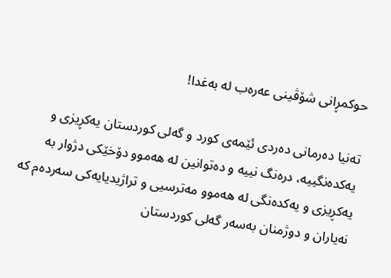حوكمڕانی شۆڤینی عه‌ره‌ب له‌ به‌غدا!

ته‌نیا ده‌رمانی ده‌ردی ئێمه‌ی كورد و گه‌لی كوردستان یه‌كڕیزی و یه‌كده‌نگییه‌، دره‌نگ نییه‌ و ده‌توانین له‌ هه‌موو دۆخێكی دژوار به‌ یه‌كڕیزی و یه‌كده‌نگی له‌ هه‌موو مه‌ترسیی و تراژیدیایه‌كی سه‌رده‌م كه‌ نه‌یاران و دوژمنان به‌سه‌ر گه‌لی كوردستان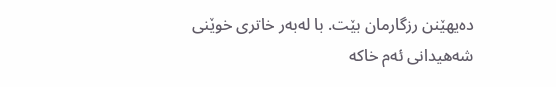ده‌یهێنن رزگارمان بێت. با له‌به‌ر خاتری خوێنی شه‌هیدانی ئه‌م خاكه‌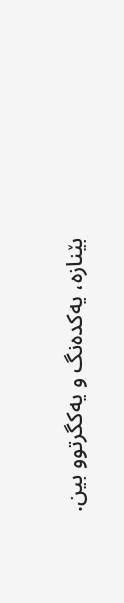بێنازه‌، یه‌كده‌نگ و یه‌كگرتوو بین.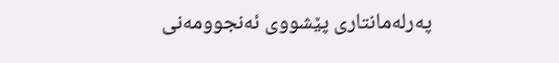په‌رله‌مانتاری پێشووی ئه‌نجوومه‌نی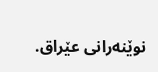نوێنه‌رانی عێراق.